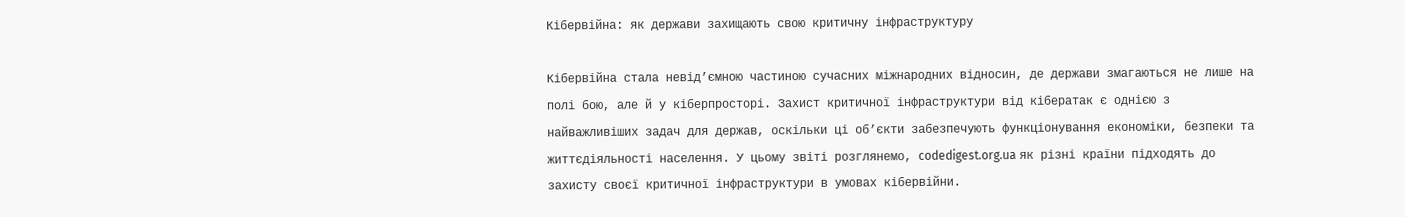Кібервійна: як держави захищають свою критичну інфраструктуру

Кібервійна стала невід’ємною частиною сучасних міжнародних відносин, де держави змагаються не лише на полі бою, але й у кіберпросторі. Захист критичної інфраструктури від кібератак є однією з найважливіших задач для держав, оскільки ці об’єкти забезпечують функціонування економіки, безпеки та життєдіяльності населення. У цьому звіті розглянемо, codedigest.org.ua як різні країни підходять до захисту своєї критичної інфраструктури в умовах кібервійни.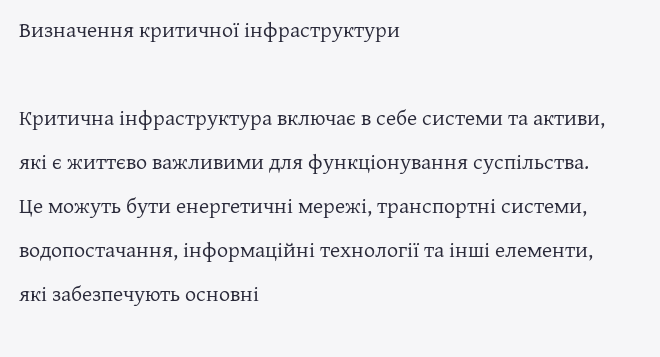Визначення критичної інфраструктури

Критична інфраструктура включає в себе системи та активи, які є життєво важливими для функціонування суспільства. Це можуть бути енергетичні мережі, транспортні системи, водопостачання, інформаційні технології та інші елементи, які забезпечують основні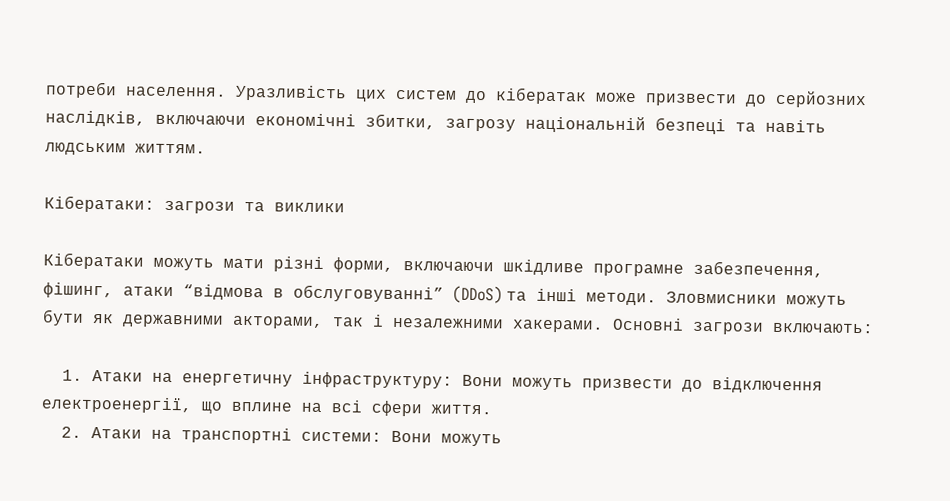потреби населення. Уразливість цих систем до кібератак може призвести до серйозних наслідків, включаючи економічні збитки, загрозу національній безпеці та навіть людським життям.

Кібератаки: загрози та виклики

Кібератаки можуть мати різні форми, включаючи шкідливе програмне забезпечення, фішинг, атаки “відмова в обслуговуванні” (DDoS) та інші методи. Зловмисники можуть бути як державними акторами, так і незалежними хакерами. Основні загрози включають:

  1. Атаки на енергетичну інфраструктуру: Вони можуть призвести до відключення електроенергії, що вплине на всі сфери життя.
  2. Атаки на транспортні системи: Вони можуть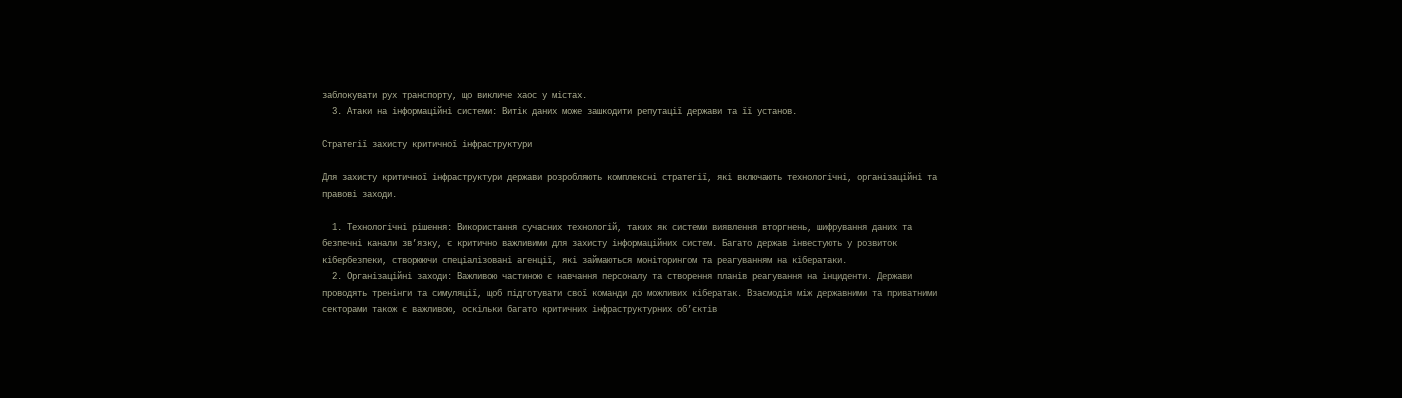заблокувати рух транспорту, що викличе хаос у містах.
  3. Атаки на інформаційні системи: Витік даних може зашкодити репутації держави та її установ.

Стратегії захисту критичної інфраструктури

Для захисту критичної інфраструктури держави розробляють комплексні стратегії, які включають технологічні, організаційні та правові заходи.

  1. Технологічні рішення: Використання сучасних технологій, таких як системи виявлення вторгнень, шифрування даних та безпечні канали зв’язку, є критично важливими для захисту інформаційних систем. Багато держав інвестують у розвиток кібербезпеки, створюючи спеціалізовані агенції, які займаються моніторингом та реагуванням на кібератаки.
  2. Організаційні заходи: Важливою частиною є навчання персоналу та створення планів реагування на інциденти. Держави проводять тренінги та симуляції, щоб підготувати свої команди до можливих кібератак. Взаємодія між державними та приватними секторами також є важливою, оскільки багато критичних інфраструктурних об’єктів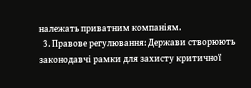належать приватним компаніям.
  3. Правове регулювання: Держави створюють законодавчі рамки для захисту критичної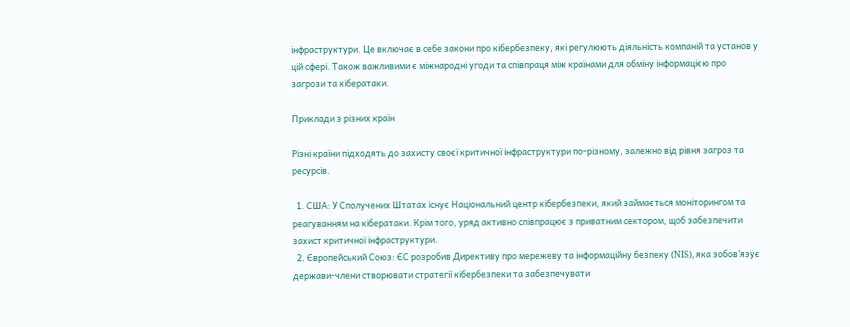інфраструктури. Це включає в себе закони про кібербезпеку, які регулюють діяльність компаній та установ у цій сфері. Також важливими є міжнародні угоди та співпраця між країнами для обміну інформацією про загрози та кібератаки.

Приклади з різних країн

Різні країни підходять до захисту своєї критичної інфраструктури по-різному, залежно від рівня загроз та ресурсів.

  1. США: У Сполучених Штатах існує Національний центр кібербезпеки, який займається моніторингом та реагуванням на кібератаки. Крім того, уряд активно співпрацює з приватним сектором, щоб забезпечити захист критичної інфраструктури.
  2. Європейський Союз: ЄС розробив Директиву про мережеву та інформаційну безпеку (NIS), яка зобов’язує держави-члени створювати стратегії кібербезпеки та забезпечувати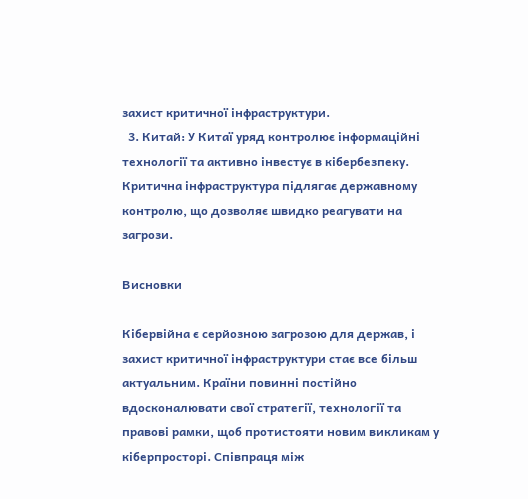захист критичної інфраструктури.
  3. Китай: У Китаї уряд контролює інформаційні технології та активно інвестує в кібербезпеку. Критична інфраструктура підлягає державному контролю, що дозволяє швидко реагувати на загрози.

Висновки

Кібервійна є серйозною загрозою для держав, і захист критичної інфраструктури стає все більш актуальним. Країни повинні постійно вдосконалювати свої стратегії, технології та правові рамки, щоб протистояти новим викликам у кіберпросторі. Співпраця між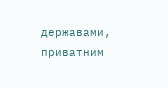державами, приватним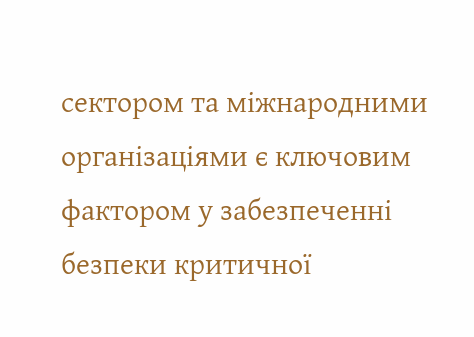сектором та міжнародними організаціями є ключовим фактором у забезпеченні безпеки критичної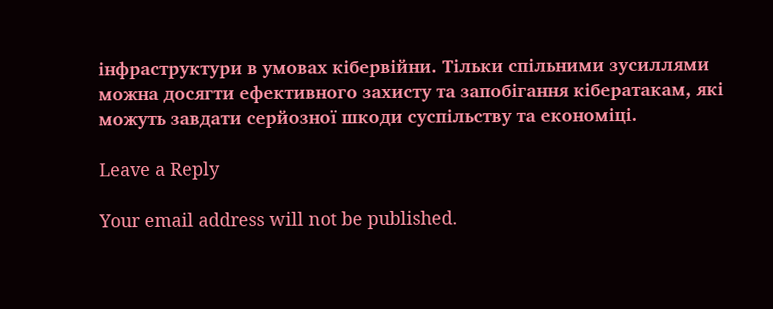інфраструктури в умовах кібервійни. Тільки спільними зусиллями можна досягти ефективного захисту та запобігання кібератакам, які можуть завдати серйозної шкоди суспільству та економіці.

Leave a Reply

Your email address will not be published.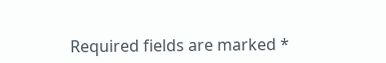Required fields are marked *